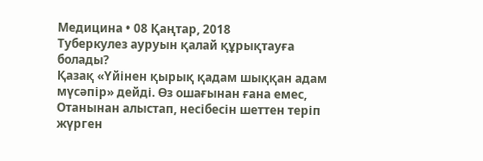Медицина • 08 Қаңтар, 2018
Туберкулез ауруын қалай құрықтауға болады?
Қазақ «Үйінен қырық қадам шыққан адам мүсәпір» дейді. Өз ошағынан ғана емес, Отанынан алыстап, несібесін шеттен теріп жүрген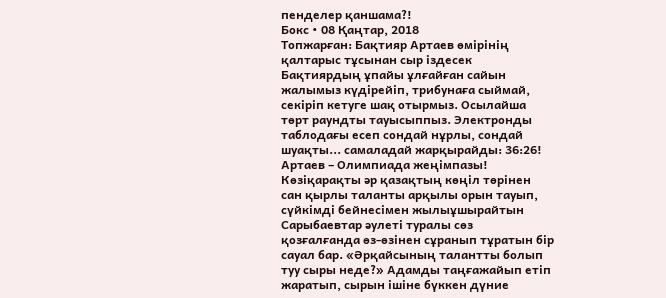пенделер қаншама?!
Бокс • 08 Қаңтар, 2018
Топжарған: Бақтияр Артаев өмірінің қалтарыс тұсынан сыр іздесек
Бақтиярдың ұпайы ұлғайған сайын жалымыз күдірейіп, трибунаға сыймай, секіріп кетуге шақ отырмыз. Осылайша төрт раундты тауысыппыз. Электронды таблодағы есеп сондай нұрлы, сондай шуақты... самаладай жарқырайды: 36:26! Артаев – Олимпиада жеңімпазы!
Көзіқарақты әр қазақтың көңіл төрінен сан қырлы таланты арқылы орын тауып, сүйкімді бейнесімен жылыұшырайтын Сарыбаевтар әулеті туралы сөз қозғалғанда өз-өзінен сұранып тұратын бір сауал бар. «Әрқайсының талантты болып туу сыры неде?» Адамды таңғажайып етіп жаратып, сырын ішіне бүккен дүние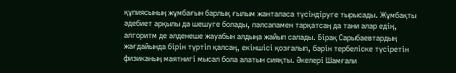құпиясының жұмбағын барлық ғылым жанталаса түсіндіруге тырысады. Жұмбақты әдебиет арқылы да шешуге болады, пәлсапамен тарқатсаң да тани алар едің, алгоритм де әлденеше жауабын алдыңа жайып салады. Бірақ Сарыбаевтардың жағдайында бірін түртіп қалсаң, екіншісі қозғалып, бәрін тербеліске түсіретін физиканың маятнигі мысал бола алатын сияқты. Әкелері Шамғали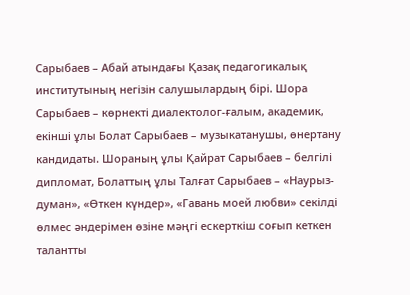Сарыбаев – Абай атындағы Қазақ педагогикалық институтының негізін салушылардың бірі. Шора Сарыбаев – көрнекті диалектолог-ғалым, академик, екінші ұлы Болат Сарыбаев – музыкатанушы, өнертану кандидаты. Шораның ұлы Қайрат Сарыбаев – белгілі дипломат, Болаттың ұлы Талғат Сарыбаев – «Наурыз-думан», «Өткен күндер», «Гавань моей любви» секілді өлмес әндерімен өзіне мәңгі ескерткіш соғып кеткен талантты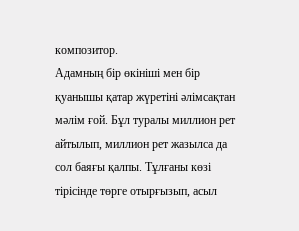композитор.
Адамның бір өкініші мен бір қуанышы қатар жүретіні әлімсақтан мәлім ғой. Бұл туралы миллион рет айтылып, миллион рет жазылса да сол баяғы қалпы. Тұлғаны көзі тірісінде төрге отырғызып, асыл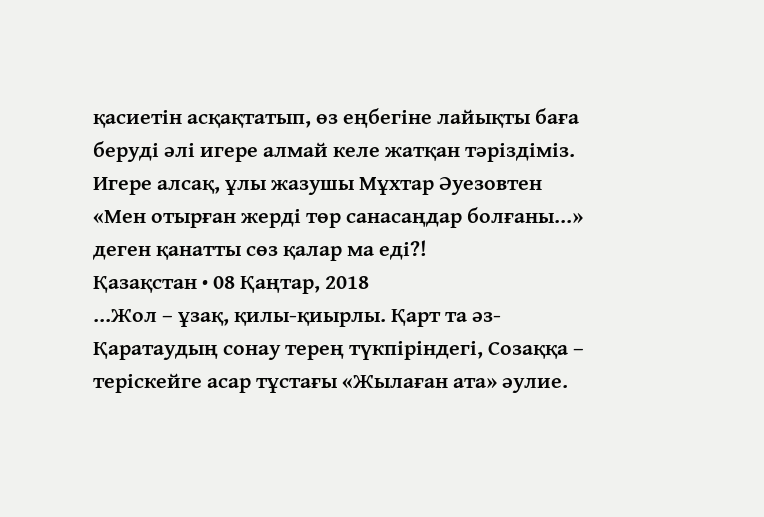қасиетін асқақтатып, өз еңбегіне лайықты баға беруді әлі игере алмай келе жатқан тәріздіміз. Игере алсақ, ұлы жазушы Мұхтар Әуезовтен «Мен отырған жерді төр санасаңдар болғаны...» деген қанатты сөз қалар ма еді?!
Қазақстан • 08 Қаңтар, 2018
...Жол – ұзақ, қилы-қиырлы. Қарт та әз-Қаратаудың сонау терең түкпіріндегі, Созаққа – теріскейге асар тұстағы «Жылаған ата» әулие.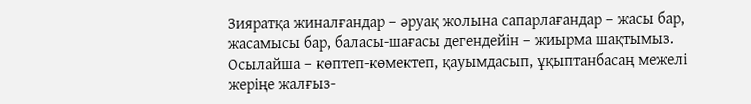Зияратқа жиналғандар – әруақ жолына сапарлағандар – жасы бар, жасамысы бар, баласы-шағасы дегендейін – жиырма шақтымыз. Осылайша – көптеп-көмектеп, қауымдасып, ұқыптанбасаң межелі жеріңе жалғыз-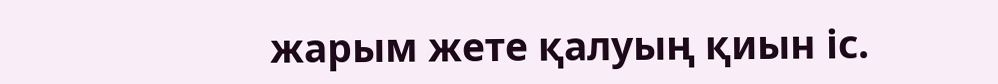жарым жете қалуың қиын іс.